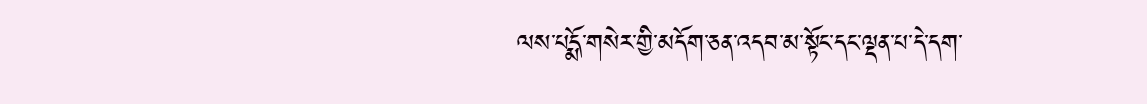ལས་པདྨོ་གསེར་གྱི་མདོག་ཅན་འདབ་མ་སྟོང་དང་ལྡན་པ་དེ་དག་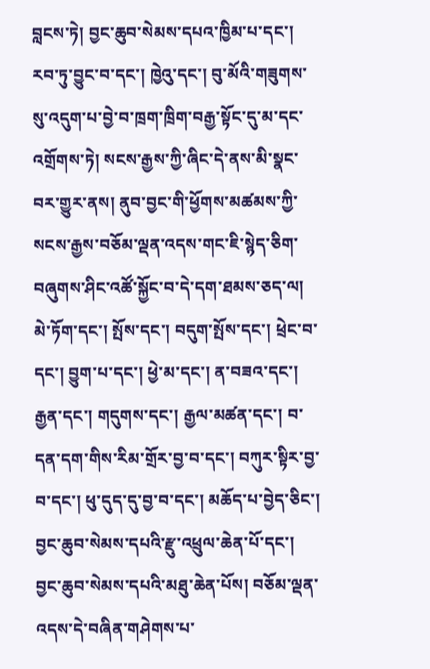བླངས་ཏེ། བྱང་ཆུབ་སེམས་དཔའ་ཁྱིམ་པ་དང་། རབ་ཏུ་བྱུང་བ་དང་། ཁྱེའུ་དང་། བུ་མོའི་གཟུགས་སུ་འདུག་པ་བྱེ་བ་ཁྲག་ཁྲིག་བརྒྱ་སྟོང་དུ་མ་དང་འགྲོགས་ཏེ། སངས་རྒྱས་ཀྱི་ཞིང་དེ་ནས་མི་སྣང་བར་གྱུར་ནས། ནུབ་བྱང་གི་ཕྱོགས་མཚམས་ཀྱི་སངས་རྒྱས་བཅོམ་ལྡན་འདས་གང་ཇི་སྙེད་ཅིག་བཞུགས་ཤིང་འཚོ་སྐྱོང་བ་དེ་དག་ཐམས་ཅད་ལ། མེ་ཏོག་དང་། སྤོས་དང་། བདུག་སྤོས་དང་། ཕྲེང་བ་དང་། བྱུག་པ་དང་། ཕྱེ་མ་དང་། ན་བཟའ་དང་། རྒྱན་དང་། གདུགས་དང་། རྒྱལ་མཚན་དང་། བ་དན་དག་གིས་རིམ་གྲོར་བྱ་བ་དང་། བཀུར་སྟིར་བྱ་བ་དང་། ཕུ་དུད་དུ་བྱ་བ་དང་། མཆོད་པ་བྱེད་ཅིང་། བྱང་ཆུབ་སེམས་དཔའི་རྫུ་འཕྲུལ་ཆེན་པོ་དང་། བྱང་ཆུབ་སེམས་དཔའི་མཐུ་ཆེན་པོས། བཅོམ་ལྡན་འདས་དེ་བཞིན་གཤེགས་པ་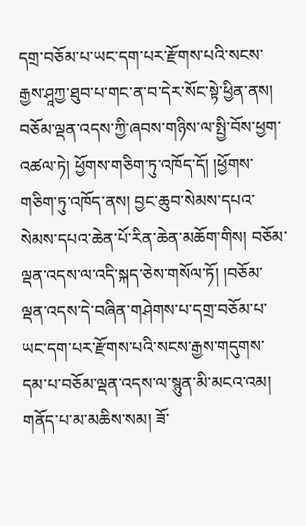དགྲ་བཅོམ་པ་ཡང་དག་པར་རྫོགས་པའི་སངས་རྒྱས་ཤཱཀྱ་ཐུབ་པ་གང་ན་བ་དེར་སོང་སྟེ་ཕྱིན་ནས། བཅོམ་ལྡན་འདས་ཀྱི་ཞབས་གཉིས་ལ་སྤྱི་བོས་ཕྱག་འཚལ་ཏེ། ཕྱོགས་གཅིག་ཏུ་འཁོད་དོ། །ཕྱོགས་གཅིག་ཏུ་འཁོད་ནས། བྱང་ཆུབ་སེམས་དཔའ་སེམས་དཔའ་ཆེན་པོ་རིན་ཆེན་མཆོག་གིས། བཅོམ་ལྡན་འདས་ལ་འདི་སྐད་ཅེས་གསོལ་ཏོ། །བཅོམ་ལྡན་འདས་དེ་བཞིན་གཤེགས་པ་དགྲ་བཅོམ་པ་ཡང་དག་པར་རྫོགས་པའི་སངས་རྒྱས་གདུགས་དམ་པ་བཅོམ་ལྡན་འདས་ལ་སྙུན་མི་མངའ་འམ། གནོད་པ་མ་མཆིས་སམ། ཟོ་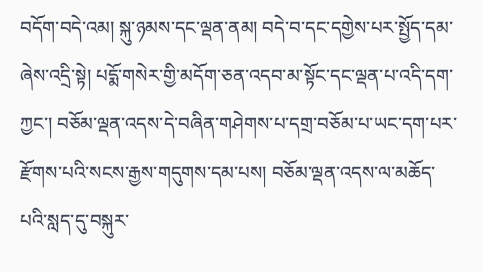བདོག་བདེ་འམ། སྐུ་ཉམས་དང་ལྡན་ནམ། བདེ་བ་དང་དགྱེས་པར་སྤྱོད་དམ་ཞེས་འདྲི་སྟེ། པདྨོ་གསེར་གྱི་མདོག་ཅན་འདབ་མ་སྟོང་དང་ལྡན་པ་འདི་དག་ཀྱང་། བཅོམ་ལྡན་འདས་དེ་བཞིན་གཤེགས་པ་དགྲ་བཅོམ་པ་ཡང་དག་པར་རྫོགས་པའི་སངས་རྒྱས་གདུགས་དམ་པས། བཅོམ་ལྡན་འདས་ལ་མཆོད་པའི་སླད་དུ་བསྐུར་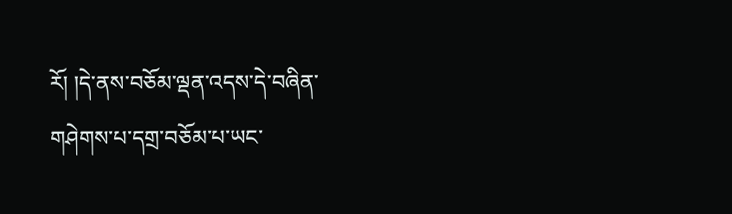རོ། །དེ་ནས་བཅོམ་ལྡན་འདས་དེ་བཞིན་གཤེགས་པ་དགྲ་བཅོམ་པ་ཡང་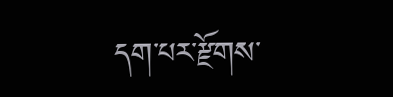དག་པར་རྫོགས་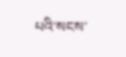པའི་སངས་